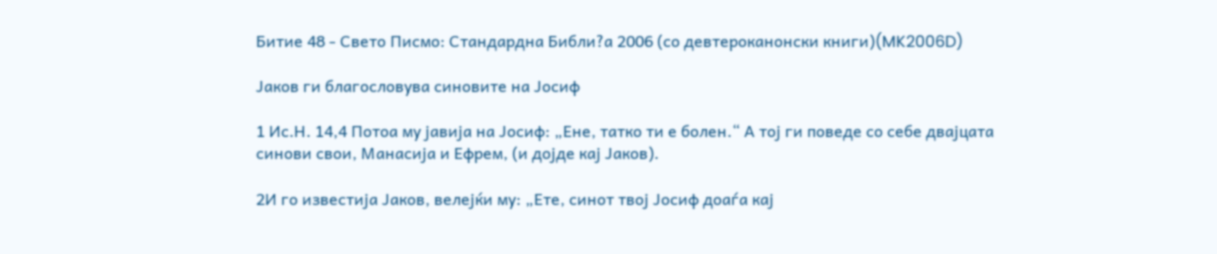Битие 48 - Свето Писмо: Стандардна Библи?а 2006 (со девтероканонски книги)(MK2006D)

Јаков ги благословува синовите на Јосиф

1 Ис.Н. 14,4 Потоа му јавија на Јосиф: „Ене, татко ти е болен.“ А тој ги поведе со себе двајцата синови свои, Манасија и Ефрем, (и дојде кај Јаков).

2И го известија Јаков, велејќи му: „Ете, синот твој Јосиф доаѓа кај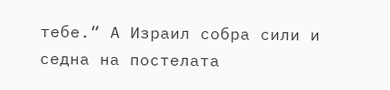тебе.“ А Израил собра сили и седна на постелата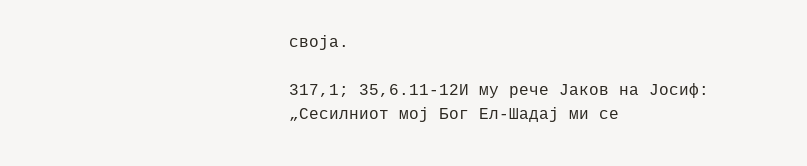своја.

317,1; 35,6.11-12И му рече Јаков на Јосиф: „Сесилниот мој Бог Ел-Шадај ми се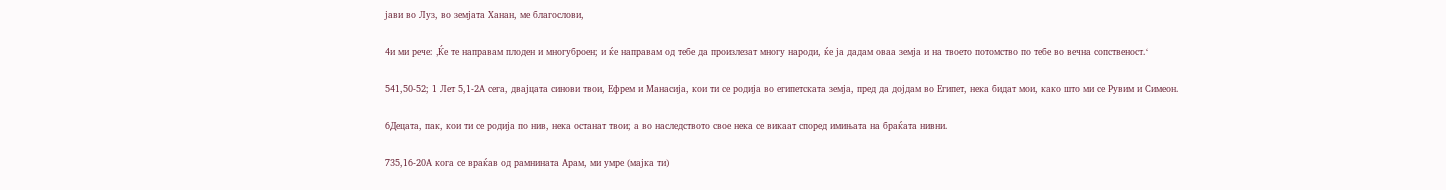јави во Луз, во земјата Ханан, ме благослови,

4и ми рече: ‚Ќе те направам плоден и многуброен; и ќе направам од тебе да произлезат многу народи, ќе ја дадам оваа земја и на твоето потомство по тебе во вечна сопственост.‘

541,50-52; 1 Лет 5,1-2А сега, двајцата синови твои, Ефрем и Манасија, кои ти се родија во египетската земја, пред да дојдам во Египет, нека бидат мои, како што ми се Рувим и Симеон.

6Децата, пак, кои ти се родија по нив, нека останат твои; а во наследството свое нека се викаат според имињата на браќата нивни.

735,16-20А кога се враќав од рамнината Арам, ми умре (мајка ти)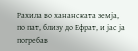Рахила во хананската земја, по пат, близу до Ефрат, и јас ја погребав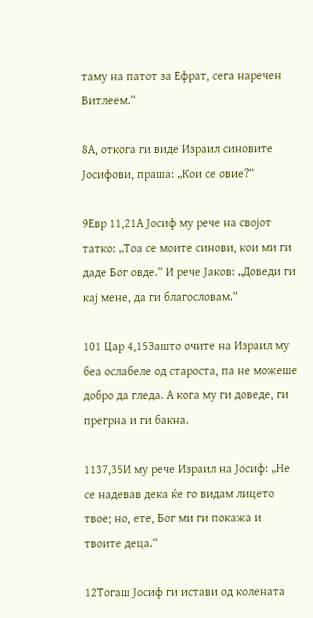таму на патот за Ефрат, сега наречен Витлеем.“

8А, откога ги виде Израил синовите Јосифови, праша: „Кои се овие?“

9Евр 11,21А Јосиф му рече на својот татко: „Тоа се моите синови, кои ми ги даде Бог овде.“ И рече Јаков: „Доведи ги кај мене, да ги благословам.“

101 Цар 4,15Зашто очите на Израил му беа ослабеле од староста, па не можеше добро да гледа. А кога му ги доведе, ги прегрна и ги бакна.

1137,35И му рече Израил на Јосиф: „Не се надевав дека ќе го видам лицето твое; но, ете, Бог ми ги покажа и твоите деца.“

12Тогаш Јосиф ги истави од колената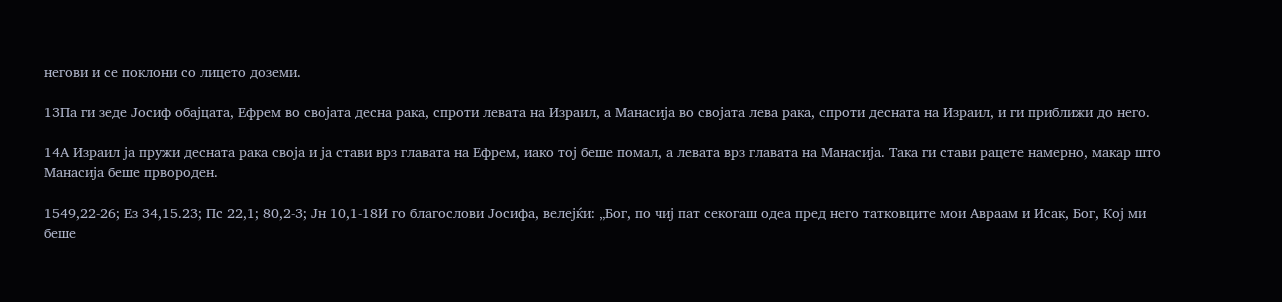негови и се поклони со лицето доземи.

13Па ги зеде Јосиф обајцата, Ефрем во својата десна рака, спроти левата на Израил, а Манасија во својата лева рака, спроти десната на Израил, и ги приближи до него.

14А Израил ја пружи десната рака своја и ја стави врз главата на Ефрем, иако тој беше помал, а левата врз главата на Манасија. Така ги стави рацете намерно, макар што Манасија беше првороден.

1549,22-26; Ез 34,15.23; Пс 22,1; 80,2-3; Јн 10,1-18И го благослови Јосифа, велејќи: „Бог, по чиј пат секогаш одеа пред него татковците мои Авраам и Исак, Бог, Кој ми беше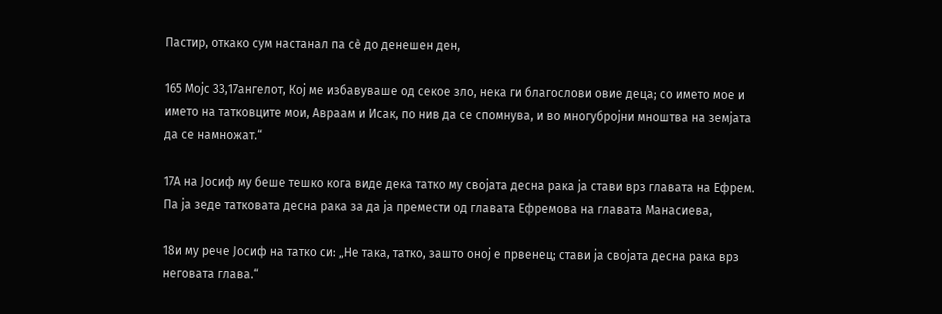Пастир, откако сум настанал па сѐ до денешен ден,

165 Мојс 33,17ангелот, Кој ме избавуваше од секое зло, нека ги благослови овие деца; со името мое и името на татковците мои, Авраам и Исак, по нив да се спомнува, и во многубројни мноштва на земјата да се намножат.“

17А на Јосиф му беше тешко кога виде дека татко му својата десна рака ја стави врз главата на Ефрем. Па ја зеде татковата десна рака за да ја премести од главата Ефремова на главата Манасиева,

18и му рече Јосиф на татко си: „Не така, татко, зашто оној е првенец; стави ја својата десна рака врз неговата глава.“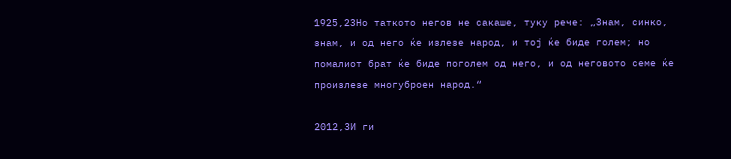1925,23Но таткото негов не сакаше, туку рече: „Знам, синко, знам, и од него ќе излезе народ, и тој ќе биде голем; но помалиот брат ќе биде поголем од него, и од неговото семе ќе произлезе многуброен народ.“

2012,3И ги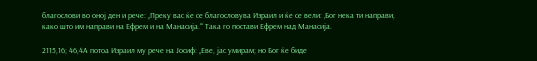благослови во оној ден и рече: „Преку вас ќе се благословува Израил и ќе се вели: ‚Бог нека ти направи, како што им направи на Ефрем и на Манасија.‘“ Така го постави Ефрем над Манасија.

2115,16; 46,4А потоа Израил му рече на Јосиф: „Еве, јас умирам; но Бог ќе биде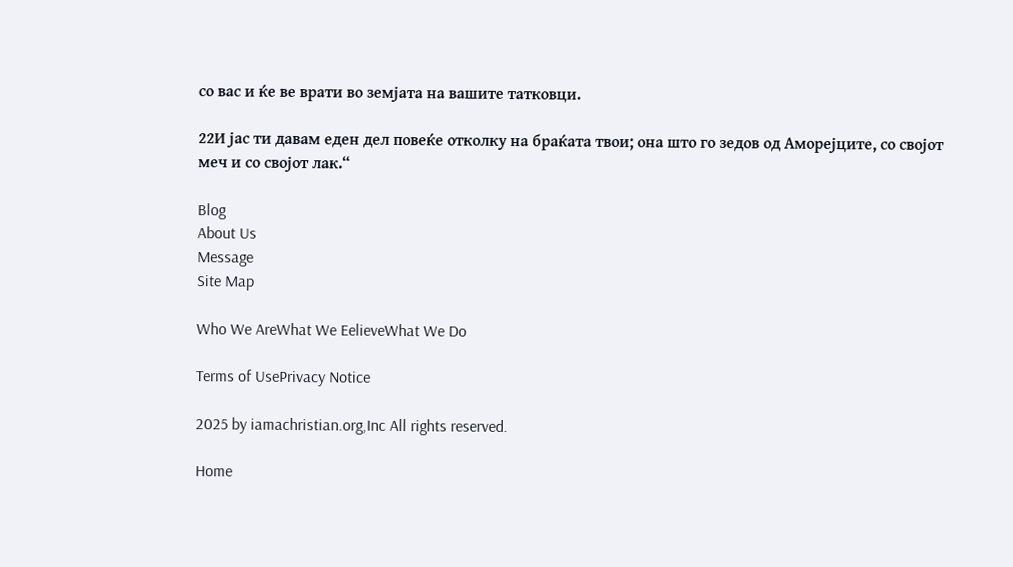со вас и ќе ве врати во земјата на вашите татковци.

22И јас ти давам еден дел повеќе отколку на браќата твои; она што го зедов од Аморејците, со својот меч и со својот лак.“

Blog
About Us
Message
Site Map

Who We AreWhat We EelieveWhat We Do

Terms of UsePrivacy Notice

2025 by iamachristian.org,Inc All rights reserved.

Home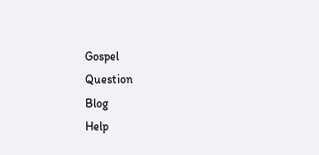Gospel
Question
Blog
Help